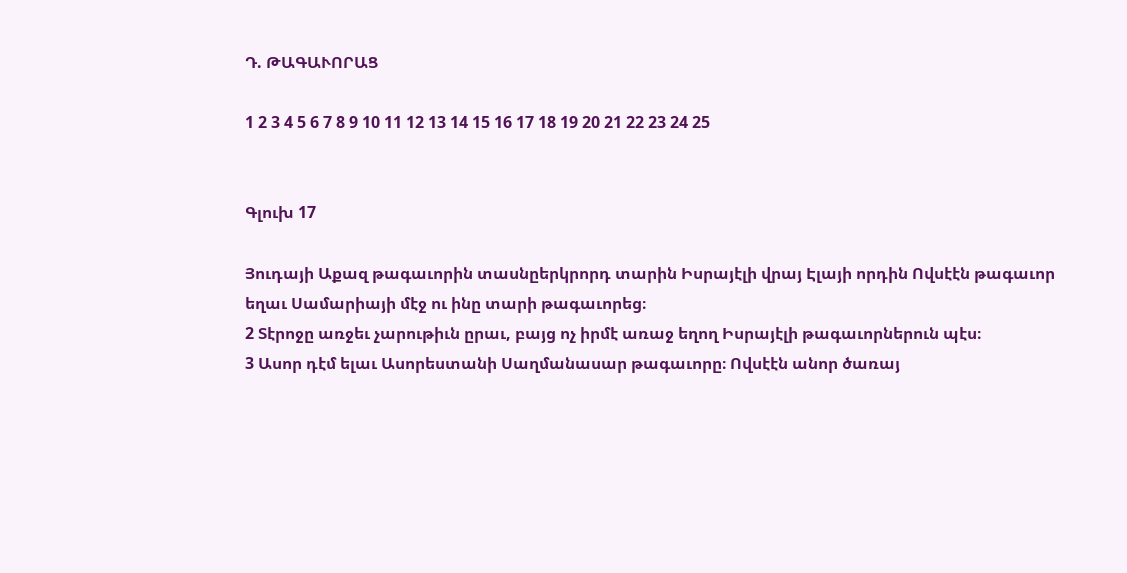Դ. ԹԱԳԱՒՈՐԱՑ

1 2 3 4 5 6 7 8 9 10 11 12 13 14 15 16 17 18 19 20 21 22 23 24 25


Գլուխ 17

Յուդայի Աքազ թագաւորին տասնըերկրորդ տարին Իսրայէլի վրայ Էլայի որդին Ովսէէն թագաւոր եղաւ Սամարիայի մէջ ու ինը տարի թագաւորեց։
2 Տէրոջը առջեւ չարութիւն ըրաւ, բայց ոչ իրմէ առաջ եղող Իսրայէլի թագաւորներուն պէս։
3 Ասոր դէմ ելաւ Ասորեստանի Սաղմանասար թագաւորը։ Ովսէէն անոր ծառայ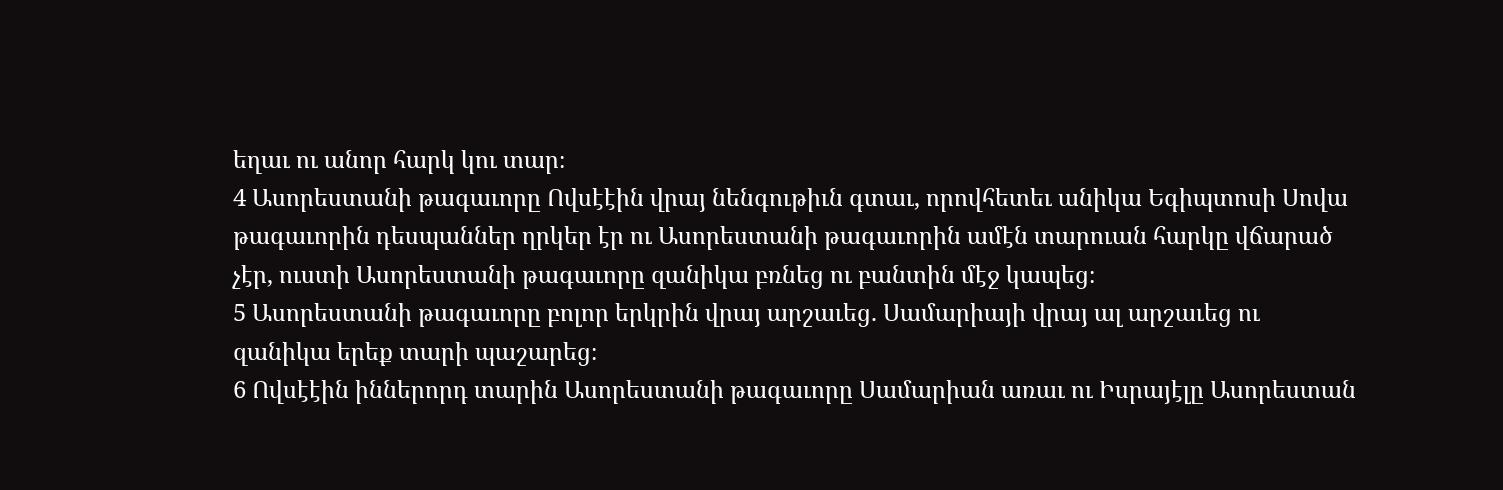եղաւ ու անոր հարկ կու տար։
4 Ասորեստանի թագաւորը Ովսէէին վրայ նենգութիւն գտաւ, որովհետեւ անիկա Եգիպտոսի Սովա թագաւորին դեսպաններ ղրկեր էր ու Ասորեստանի թագաւորին ամէն տարուան հարկը վճարած չէր, ուստի Ասորեստանի թագաւորը զանիկա բռնեց ու բանտին մէջ կապեց։
5 Ասորեստանի թագաւորը բոլոր երկրին վրայ արշաւեց. Սամարիայի վրայ ալ արշաւեց ու զանիկա երեք տարի պաշարեց։
6 Ովսէէին իններորդ տարին Ասորեստանի թագաւորը Սամարիան առաւ ու Իսրայէլը Ասորեստան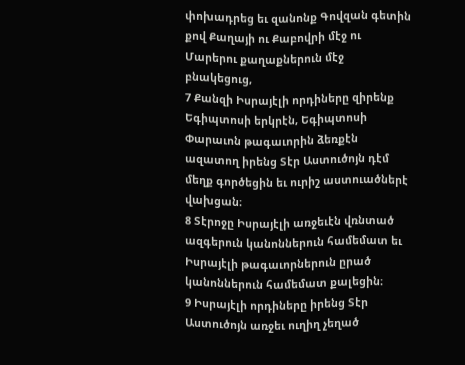փոխադրեց եւ զանոնք Գովզան գետին քով Քաղայի ու Քաբովրի մէջ ու Մարերու քաղաքներուն մէջ բնակեցուց,
7 Քանզի Իսրայէլի որդիները զիրենք Եգիպտոսի երկրէն, Եգիպտոսի Փարաւոն թագաւորին ձեռքէն ազատող իրենց Տէր Աստուծոյն դէմ մեղք գործեցին եւ ուրիշ աստուածներէ վախցան։
8 Տէրոջը Իսրայէլի առջեւէն վռնտած ազգերուն կանոններուն համեմատ եւ Իսրայէլի թագաւորներուն ըրած կանոններուն համեմատ քալեցին։
9 Իսրայէլի որդիները իրենց Տէր Աստուծոյն առջեւ ուղիղ չեղած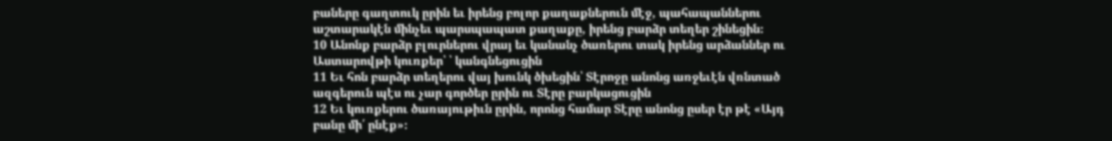բաները գաղտուկ ըրին եւ իրենց բոլոր քաղաքներուն մէջ, պահապաններու աշտարակէն մինչեւ պարսպապատ քաղաքը, իրենց բարձր տեղեր շինեցին։
10 Անոնք բարձր բլուրներու վրայ եւ կանանչ ծառերու տակ իրենց արձաններ ու Աստարովթի կուռքեր՝ ՝ կանգնեցուցին
11 Եւ հոն բարձր տեղերու վայ խունկ ծխեցին՝ Տէրոջը անոնց առջեւէն վռնտած ազգերուն պէս ու չար գործեր ըրին ու Տէրը բարկացուցին
12 Եւ կուռքերու ծառայութիւն ըրին, որոնց համար Տէրը անոնց ըսեր էր թէ «Այդ բանը մի՛ ընէք»։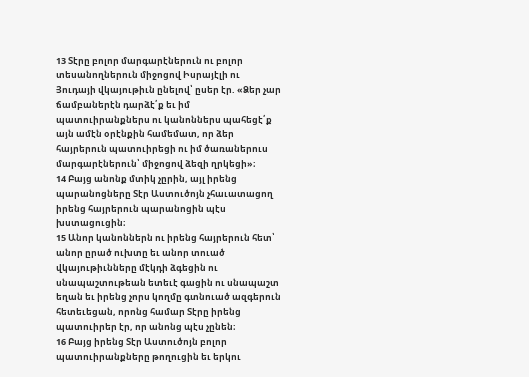13 Տէրը բոլոր մարգարէներուն ու բոլոր տեսանողներուն միջոցով Իսրայէլի ու Յուդայի վկայութիւն ընելով՝ ըսեր էր. «Ձեր չար ճամբաներէն դարձէ՛ք եւ իմ պատուիրանքներս ու կանոններս պահեցէ՛ք այն ամէն օրէնքին համեմատ, որ ձեր հայրերուն պատուիրեցի ու իմ ծառաներուս մարգարէներուն՝ միջոցով ձեզի ղրկեցի»։
14 Բայց անոնք մտիկ չըրին, այլ իրենց պարանոցները Տէր Աստուծոյն չհաւատացող իրենց հայրերուն պարանոցին պէս խստացուցին։
15 Անոր կանոններն ու իրենց հայրերուն հետ՝ անոր ըրած ուխտը եւ անոր տուած վկայութիւնները մէկդի ձգեցին ու սնապաշտութեան ետեւէ գացին ու սնապաշտ եղան եւ իրենց չորս կողմը գտնուած ազգերուն հետեւեցան, որոնց համար Տէրը իրենց պատուիրեր էր, որ անոնց պէս չընեն։
16 Բայց իրենց Տէր Աստուծոյն բոլոր պատուիրանքները թողուցին եւ երկու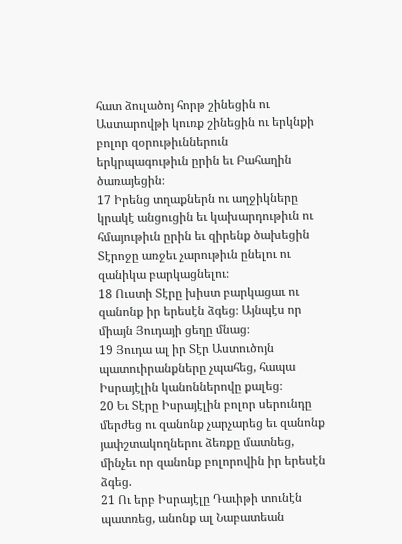հատ ձուլածոյ հորթ շինեցին ու Աստարովթի կուռք շինեցին ու երկնքի բոլոր զօրութիւններուն երկրպագութիւն ըրին եւ Բահաղին ծառայեցին։
17 Իրենց տղաքներն ու աղջիկները կրակէ անցուցին եւ կախարդութիւն ու հմայութիւն ըրին եւ զիրենք ծախեցին Տէրոջը առջեւ չարութիւն ընելու ու զանիկա բարկացնելու։
18 Ուստի Տէրը խիստ բարկացաւ ու զանոնք իր երեսէն ձգեց։ Այնպէս որ միայն Յուդայի ցեղը մնաց։
19 Յուդա ալ իր Տէր Աստուծոյն պատուիրանքները չպահեց, հապա Իսրայէլին կանոններովը քալեց։
20 Եւ Տէրը Իսրայէլին բոլոր սերունդը մերժեց ու զանոնք չարչարեց եւ զանոնք յափշտակողներու ձեռքը մատնեց, մինչեւ որ զանոնք բոլորովին իր երեսէն ձգեց.
21 Ու երբ Իսրայէլը Դաւիթի տունէն պատռեց, անոնք ալ Նաբատեան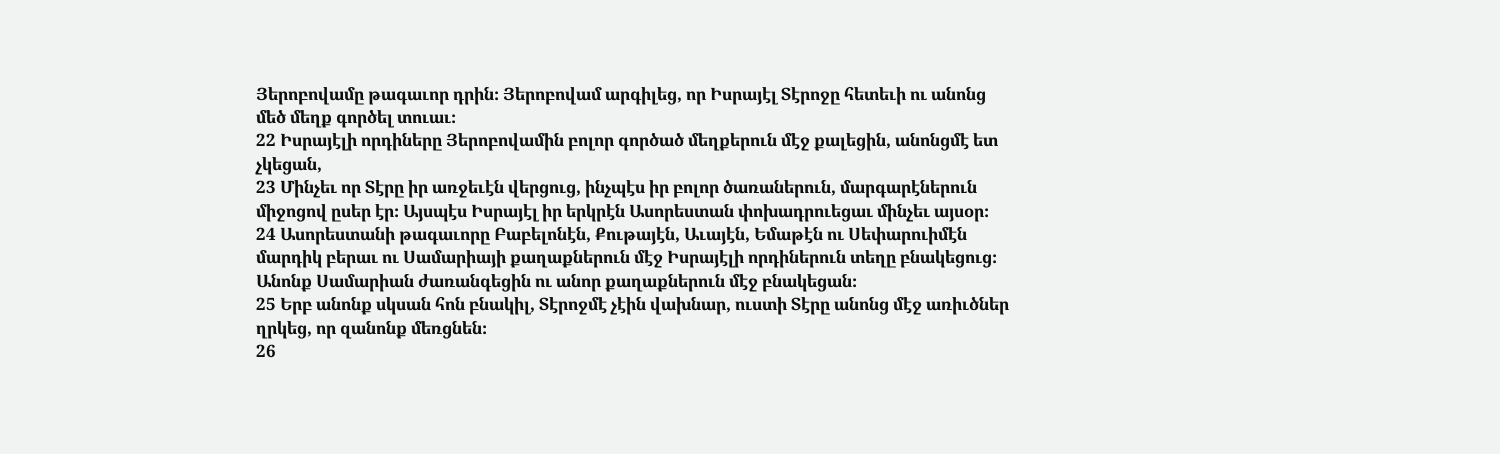Յերոբովամը թագաւոր դրին։ Յերոբովամ արգիլեց, որ Իսրայէլ Տէրոջը հետեւի ու անոնց մեծ մեղք գործել տուաւ։
22 Իսրայէլի որդիները Յերոբովամին բոլոր գործած մեղքերուն մէջ քալեցին, անոնցմէ ետ չկեցան,
23 Մինչեւ որ Տէրը իր առջեւէն վերցուց, ինչպէս իր բոլոր ծառաներուն, մարգարէներուն միջոցով ըսեր էր։ Այսպէս Իսրայէլ իր երկրէն Ասորեստան փոխադրուեցաւ մինչեւ այսօր։
24 Ասորեստանի թագաւորը Բաբելոնէն, Քութայէն, Աւայէն, Եմաթէն ու Սեփարուիմէն մարդիկ բերաւ ու Սամարիայի քաղաքներուն մէջ Իսրայէլի որդիներուն տեղը բնակեցուց։ Անոնք Սամարիան ժառանգեցին ու անոր քաղաքներուն մէջ բնակեցան։
25 Երբ անոնք սկսան հոն բնակիլ, Տէրոջմէ չէին վախնար, ուստի Տէրը անոնց մէջ առիւծներ ղրկեց, որ զանոնք մեռցնեն։
26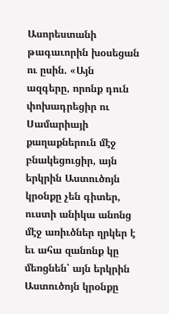Ասորեստանի թագաւորին խօսեցան ու ըսին. «Այն ազգերը, որոնք դուն փոխադրեցիր ու Սամարիայի քաղաքներուն մէջ բնակեցուցիր, այն երկրին Աստուծոյն կրօնքը չեն գիտեր, ուստի անիկա անոնց մէջ առիւծներ ղրկեր է եւ ահա զանոնք կը մեռցնեն՝ այն երկրին Աստուծոյն կրօնքը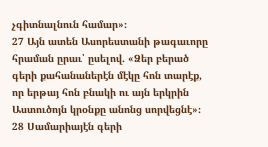չգիտնալնուն համար»։
27 Այն ատեն Ասորեստանի թագաւորը հրաման ըրաւ՝ ըսելով. «Ձեր բերած գերի քահանաներէն մէկը հոն տարէք, որ երթայ հոն բնակի ու այն երկրին Աստուծոյն կրօնքը անոնց սորվեցնէ»։
28 Սամարիայէն գերի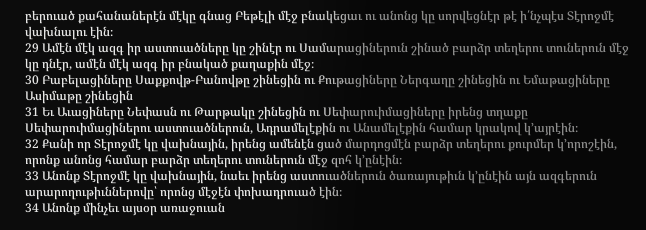բերուած քահանաներէն մէկը գնաց Բեթէլի մէջ բնակեցաւ ու անոնց կը սորվեցնէր թէ ի՛նչպէս Տէրոջմէ վախնալու էին։
29 Ամէն մէկ ազգ իր աստուածները կը շինէր ու Սամարացիներուն շինած բարձր տեղերու տուներուն մէջ կը դնէր, ամէն մէկ ազգ իր բնակած քաղաքին մէջ։
30 Բաբելացիները Սաքքովթ-Բանովթը շինեցին ու Քութացիները Ներգաղը շինեցին ու Եմաթացիները Ասիմաթը շինեցին
31 Եւ Աւացիները Նեփասն ու Թարթակը շինեցին ու Սեփարուիմացիները իրենց տղաքը Սեփարուիմացիներու աստուածներուն, Ադրամելէքին ու Անամելէքին համար կրակով կ’այրէին։
32 Քանի որ Տէրոջմէ կը վախնային, իրենց ամենէն ցած մարդոցմէն բարձր տեղերու քուրմեր կ’որոշէին, որոնք անոնց համար բարձր տեղերու տուներուն մէջ զոհ կ’ընէին։
33 Անոնք Տէրոջմէ կը վախնային, նաեւ իրենց աստուածներուն ծառայութիւն կ’ընէին այն ազգերուն արարողութիւններովը՝ որոնց մէջէն փոխադրուած էին։
34 Անոնք մինչեւ այսօր առաջուան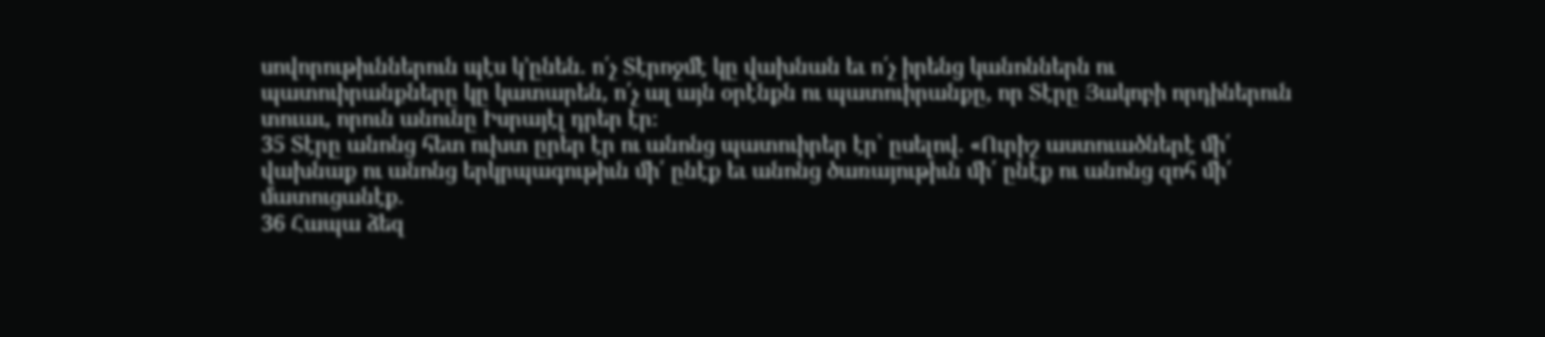սովորութիւններուն պէս կ’ընեն. ո՛չ Տէրոջմէ կը վախնան եւ ո՛չ իրենց կանոններն ու պատուիրանքները կը կատարեն, ո՛չ ալ այն օրէնքն ու պատուիրանքը, որ Տէրը Յակոբի որդիներուն տուաւ, որուն անունը Իսրայէլ դրեր էր։
35 Տէրը անոնց հետ ուխտ ըրեր էր ու անոնց պատուիրեր էր՝ ըսելով. «Ուրիշ աստուածներէ մի՛ վախնաք ու անոնց երկրպագութիւն մի՛ ընէք եւ անոնց ծառայութիւն մի՛ ընէք ու անոնց զոհ մի՛ մատուցանէք.
36 Հապա ձեզ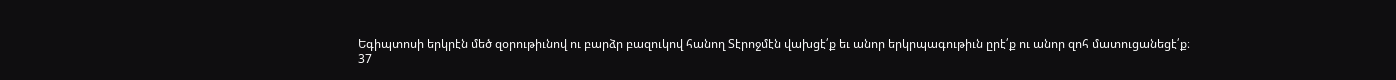Եգիպտոսի երկրէն մեծ զօրութիւնով ու բարձր բազուկով հանող Տէրոջմէն վախցէ՛ք եւ անոր երկրպագութիւն ըրէ՛ք ու անոր զոհ մատուցանեցէ՛ք։
37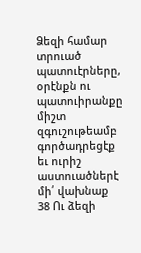Ձեզի համար տրուած պատուէրները, օրէնքն ու պատուիրանքը միշտ զգուշութեամբ գործադրեցէք եւ ուրիշ աստուածներէ մի՛ վախնաք
38 Ու ձեզի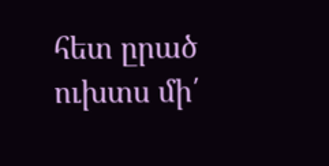հետ ըրած ուխտս մի՛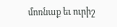մոռնաք եւ ուրիշ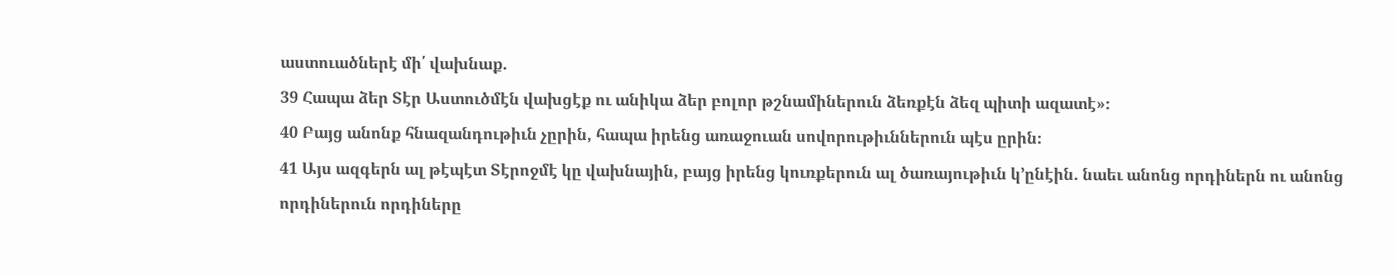աստուածներէ մի՛ վախնաք.
39 Հապա ձեր Տէր Աստուծմէն վախցէք ու անիկա ձեր բոլոր թշնամիներուն ձեռքէն ձեզ պիտի ազատէ»։
40 Բայց անոնք հնազանդութիւն չըրին, հապա իրենց առաջուան սովորութիւններուն պէս ըրին։
41 Այս ազգերն ալ թէպէտ Տէրոջմէ կը վախնային, բայց իրենց կուռքերուն ալ ծառայութիւն կ’ընէին. նաեւ անոնց որդիներն ու անոնց որդիներուն որդիները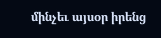մինչեւ այսօր իրենց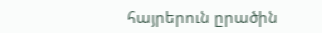հայրերուն ըրածին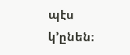պէս կ’ընեն։